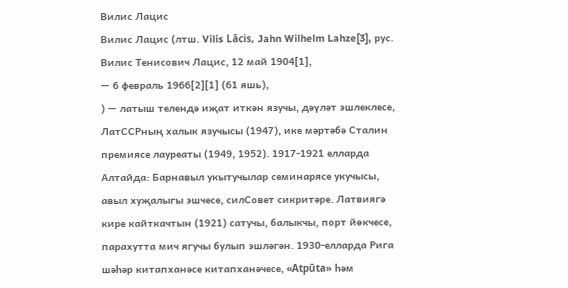Вилис Лацис
Вилис Лацис (лтш. Vilis Lācis, Jahn Wilhelm Lahze[3], рус. Вилис Тенисович Лацис, 12 май 1904[1],
— 6 февраль 1966[2][1] (61 яшь),
) — латыш телендә иҗат иткән язучы, дәүләт эшлеклесе, ЛатССРның халык язучысы (1947), ике мәртәбә Сталин премиясе лауреаты (1949, 1952). 1917-1921 елларда Алтайда: Барнавыл укытучылар семинарясе укучысы, авыл хуҗалыгы эшчесе, силСовет сикритәре. Латвиягә кире кайткачтын (1921) сатучы, балыкчы, порт йөкчесе, парахутта мич ягучы булып эшләгән. 1930-елларда Рига шәһәр китапханәсе китапханәчесе, «Atpūta» һәм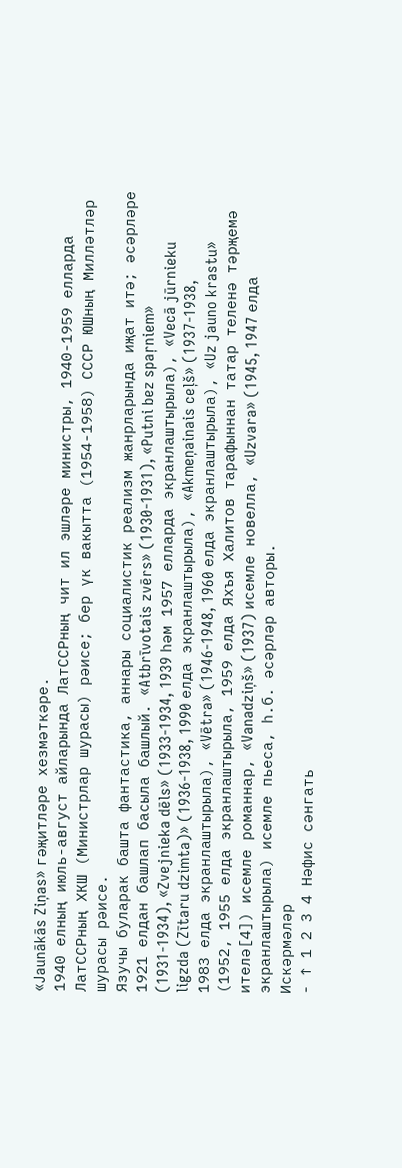«Jaunākās Ziņas» гәҗитләре хезмәткәре.
1940 елның июль-август айларында ЛатССРның чит ил эшләре министры, 1940-1959 елларда ЛатССРның ХКШ (Министрлар шурасы) рәисе; бер үк вакытта (1954-1958) СССР ЮШның Милләтләр шурасы рәисе.
Язучы буларак башта фантастика, аннары социалистик реализм жанрларында иҗат итә; әсәрләре 1921 елдан башлап басыла башлый. «Atbrīvotais zvērs» (1930-1931), «Putni bez spaŗniem» (1931-1934), «Zvejnieka dēls» (1933-1934, 1939 һәм 1957 елларда экранлаштырыла), «Vecā jūrnieku ligzda (Zītaru dzimta)» (1936-1938, 1990 елда экранлаштырыла), «Akmeņainais ceļš» (1937-1938, 1983 елда экранлаштырыла), «Vētra» (1946-1948, 1960 елда экранлаштырыла), «Uz jauno krastu» (1952, 1955 елда экранлаштырыла, 1959 елда Яхъя Халитов тарафыннан татар теленә тәрҗемә ителә[4]) исемле романнар, «Vanadziņš» (1937) исемле новелла, «Uzvara» (1945, 1947 елда экранлаштырыла) исемле пьеса, һ.б. әсәрләр авторы.
Искәрмәләр
- ↑ 1 2 3 4 Нәфис сәнгать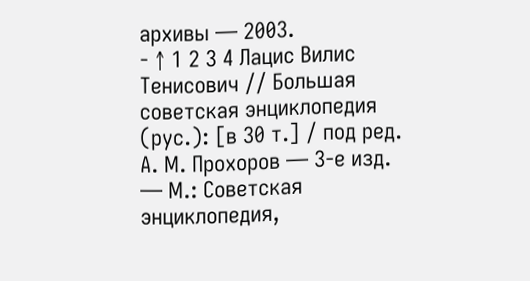архивы — 2003.
- ↑ 1 2 3 4 Лацис Вилис Тенисович // Большая советская энциклопедия (рус.): [в 30 т.] / под ред. А. М. Прохоров — 3-е изд. — М.: Советская энциклопедия,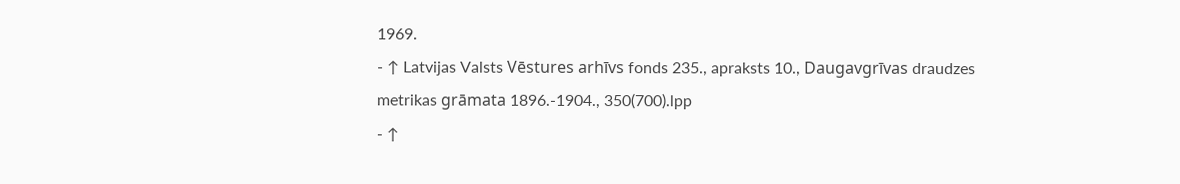1969.
- ↑ Latvijas Valsts Vēstures arhīvs fonds 235., apraksts 10., Daugavgrīvas draudzes metrikas grāmata 1896.-1904., 350(700).lpp
- ↑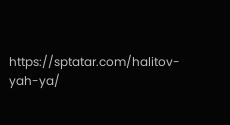https://sptatar.com/halitov-yah-ya/